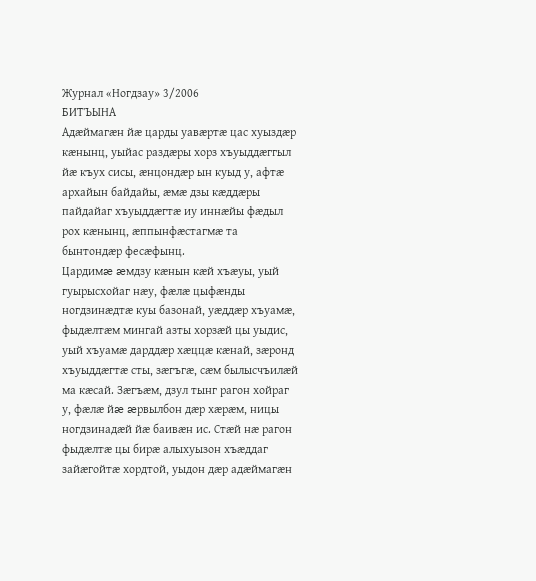Журнал «Ногдзау» 3/2006
БИТЪЫНА
Адæймагæн йæ царды уавæртæ цас хуыздæр кæнынц, уыйас раздæры хорз хъуыддæггыл йæ къух сисы, æнцондæр ын куыд у, афтæ архайын байдайы, æмæ дзы кæддæры пайдайаг хъуыддæгтæ иу иннæйы фæдыл рох кæнынц, æппынфæстагмæ та бынтондæр фесæфынц.
Цардимæ æмдзу кæнын кæй хъæуы, уый гуырысхойаг нæу, фæлæ цыфæнды ногдзинæдтæ куы базонай, уæддæр хъуамæ, фыдæлтæм мингай азты хорзæй цы уыдис, уый хъуамæ дарддæр хæццæ кæнай, зæронд хъуыддæгтæ сты, зæгъгæ, сæм былысчъилæй ма кæсай. Зæгъæм, дзул тынг рагон хойраг у, фæлæ йæ æрвылбон дæр хæрæм, ницы ногдзинадæй йæ баивæн ис. Стæй нæ рагон фыдæлтæ цы бирæ алыхуызон хъæддаг зайæгойтæ хордтой, уыдон дæр адæймагæн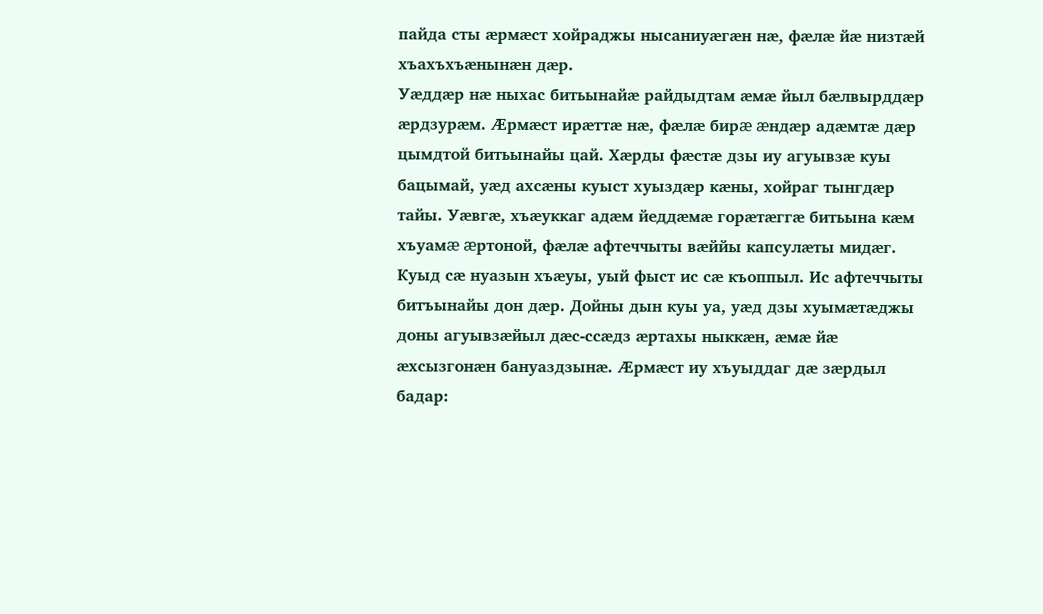пайда сты æрмæст хойраджы нысаниуæгæн нæ, фæлæ йæ низтæй хъахъхъæнынæн дæр.
Уæддæр нæ ныхас битьынайæ райдыдтам æмæ йыл бæлвырддæр æрдзурæм. Æрмæст ирæттæ нæ, фæлæ бирæ æндæр адæмтæ дæр цымдтой битьынайы цай. Хæрды фæстæ дзы иу агуывзæ куы бацымай, уæд ахсæны куыст хуыздæр кæны, хойраг тынгдæр тайы. Уæвгæ, хъæуккаг адæм йеддæмæ горæтæггæ битьына кæм хъуамæ æртоной, фæлæ афтеччыты вæййы капсулæты мидæг. Куыд сæ нуазын хъæуы, уый фыст ис сæ къоппыл. Ис афтеччыты битъынайы дон дæр. Дойны дын куы уа, уæд дзы хуымæтæджы доны агуывзæйыл дæс-ссæдз æртахы ныккæн, æмæ йæ æхсызгонæн бануаздзынæ. Æрмæст иу хъуыддаг дæ зæрдыл бадар: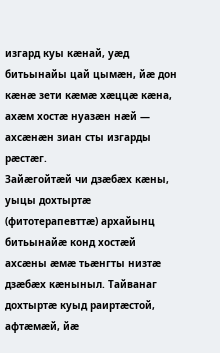изгард куы кæнай, уæд битьынайы цай цымæн, йæ дон кæнæ зети кæмæ хæццæ кæна, ахæм хостæ нуазæн нæй — ахсæнæн зиан сты изгарды рæстæг.
Зайæгойтæй чи дзæбæх кæны, уыцы дохтыртæ (фитотерапевттæ) архайынц битьынайæ конд хостæй ахсæны æмæ тьæнгты низтæ дзæбæх кæныныл. Тайванаг дохтыртæ куыд раиртæстой, афтæмæй, йæ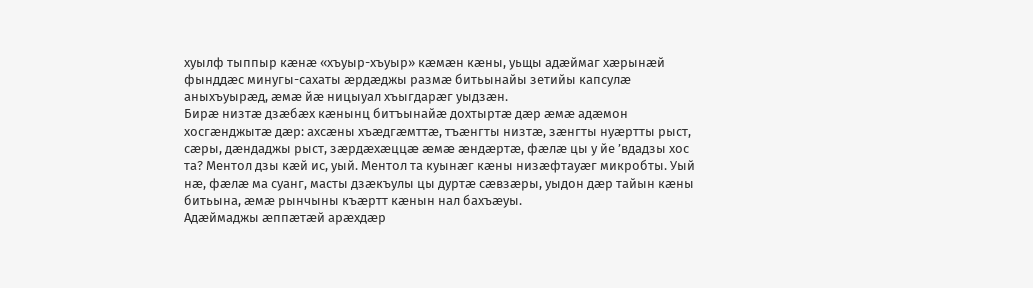хуылф тыппыр кæнæ «хъуыр-хъуыр» кæмæн кæны, уьщы адæймаг хæрынæй фынддæс минугы-сахаты æрдæджы размæ битьынайы зетийы капсулæ аныхъуырæд, æмæ йæ ницыуал хъыгдарæг уыдзæн.
Бирæ низтæ дзæбæх кæнынц битъынайæ дохтыртæ дæр æмæ адæмон хосгæнджытæ дæр: ахсæны хъæдгæмттæ, тъæнгты низтæ, зæнгты нуæртты рыст, сæры, дæндаджы рыст, зæрдæхæццæ æмæ æндæртæ, фæлæ цы у йе ’вдадзы хос та? Ментол дзы кæй ис, уый. Ментол та куынæг кæны низæфтауæг микробты. Уый нæ, фæлæ ма суанг, масты дзæкъулы цы дуртæ сæвзæры, уыдон дæр тайын кæны битьына, æмæ рынчыны къæртт кæнын нал бахъæуы.
Адæймаджы æппæтæй арæхдæр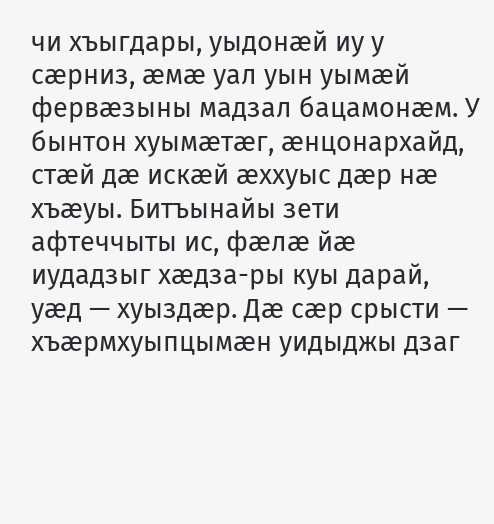чи хъыгдары, уыдонæй иу у сæрниз, æмæ уал уын уымæй фервæзыны мадзал бацамонæм. У бынтон хуымæтæг, æнцонархайд, стæй дæ искæй æххуыс дæр нæ хъæуы. Битъынайы зети афтеччыты ис, фæлæ йæ иудадзыг хæдза-ры куы дарай, уæд — хуыздæр. Дæ сæр срысти — хъæрмхуыпцымæн уидыджы дзаг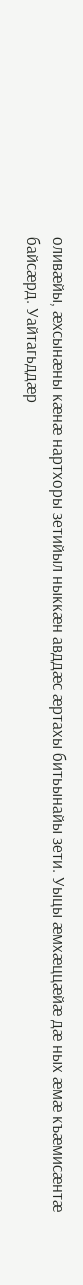оливæйы, æхсынæны кæнæ нартхоры зетийыл ныккæн авддæс æртахы битьынайы зети. Уыцы æмхæццæйæ дæ ных æмæ къæмисæнтæ байсæрд. Уайтагьддæр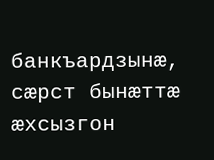банкъардзынæ, сæрст бынæттæ æхсызгон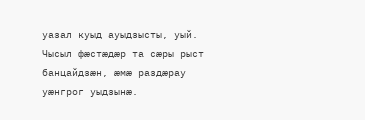уазал куыд ауыдзысты, уый. Чысыл фæстæдæр та сæры рыст банцайдзæн, æмæ раздæрау уæнгрог уыдзынæ.